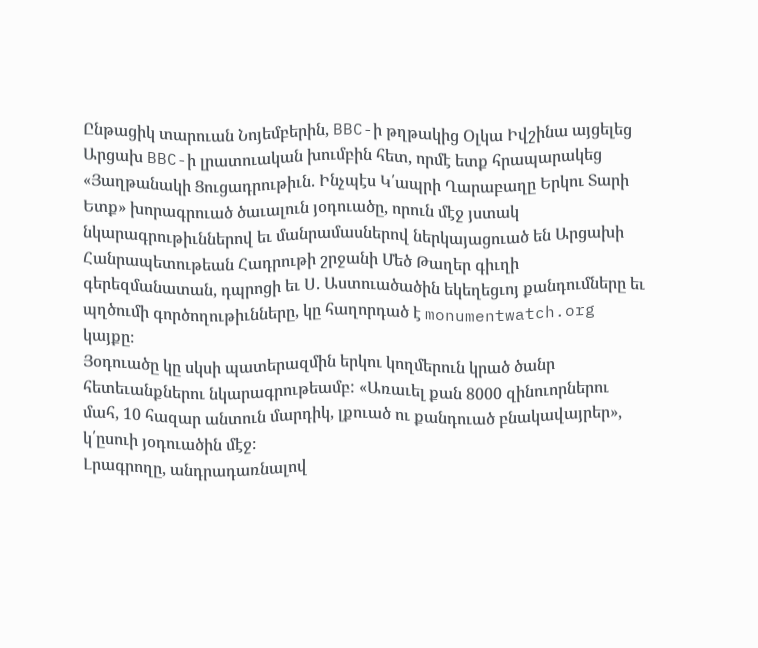Ընթացիկ տարուան Նոյեմբերին, BBC-ի թղթակից Օլկա Իվշինա այցելեց Արցախ BBC-ի լրատուական խումբին հետ, որմէ ետք հրապարակեց «Յաղթանակի Ցուցադրութիւն. Ինչպէս Կ՛ապրի Ղարաբաղը Երկու Տարի Ետք» խորագրուած ծաւալուն յօդուածը, որուն մէջ յստակ նկարագրութիւններով եւ մանրամասներով ներկայացուած են Արցախի Հանրապետութեան Հադրութի շրջանի Մեծ Թաղեր գիւղի գերեզմանատան, դպրոցի եւ Ս. Աստուածածին եկեղեցւոյ քանդումները եւ պղծումի գործողութիւնները, կը հաղորդած է monumentwatch.org կայքը։
Յօդուածը կը սկսի պատերազմին երկու կողմերուն կրած ծանր հետեւանքներու նկարագրութեամբ: «Առաւել քան 8000 զինուորներու մահ, 10 հազար անտուն մարդիկ, լքուած ու քանդուած բնակավայրեր», կ՛ըսուի յօդուածին մէջ։
Լրագրողը, անդրադառնալով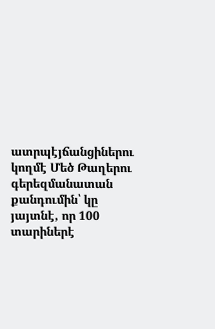ատրպէյճանցիներու կողմէ Մեծ Թաղերու գերեզմանատան քանդումին՝ կը յայտնէ, որ 100 տարիներէ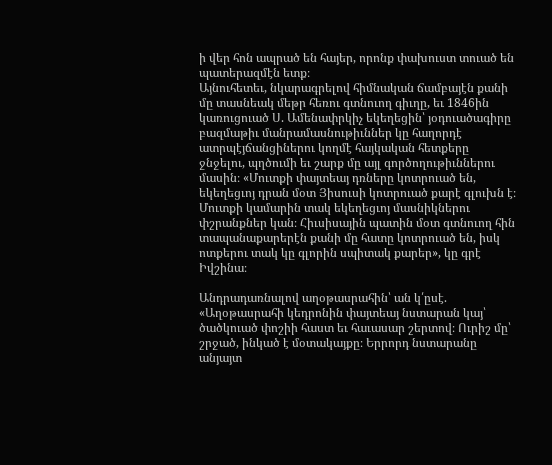ի վեր հոն ապրած են հայեր, որոնք փախուստ տուած են պատերազմէն ետք։
Այնուհետեւ, նկարագրելով հիմնական ճամբայէն քանի մը տասնեակ մեթր հեռու գտնուող գիւղը, եւ 1846ին կառուցուած Ս. Ամենափրկիչ եկեղեցին՝ յօդուածագիրը բազմաթիւ մանրամասնութիւններ կը հաղորդէ ատրպէյճանցիներու կողմէ հայկական հետքերը ջնջելու, պղծումի եւ շարք մը այլ գործողութիւններու մասին։ «Մուտքի փայտեայ դռները կոտրուած են, եկեղեցւոյ դրան մօտ Յիսուսի կոտրուած քարէ գլուխն է։ Մուտքի կամարին տակ եկեղեցւոյ մասնիկներու փշրանքներ կան։ Հիւսիսային պատին մօտ գտնուող հին տապանաքարերէն քանի մը հատը կոտրուած են, իսկ ոտքերու տակ կը գլորին սպիտակ քարեր», կը գրէ Իվշինա։

Անդրադառնալով աղօթասրահին՝ ան կ՛ըսէ. «Աղօթասրահի կեդրոնին փայտեայ նստարան կայ՝ ծածկուած փոշիի հաստ եւ հաւասար շերտով։ Ուրիշ մը՝ շրջած, ինկած է մօտակայքը։ Երրորդ նստարանը անյայտ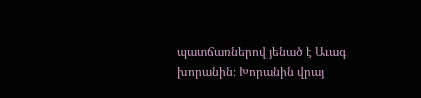պատճառներով յենած է Աւագ խորանին։ Խորանին վրայ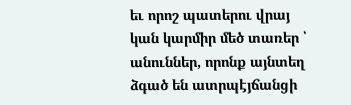եւ որոշ պատերու վրայ կան կարմիր մեծ տառեր ՝ անուններ, որոնք այնտեղ ձգած են ատրպէյճանցի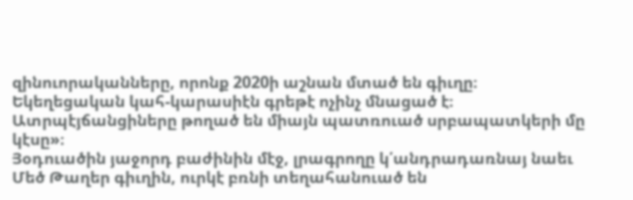զինուորականները, որոնք 2020ի աշնան մտած են գիւղը։ Եկեղեցական կահ-կարասիէն գրեթէ ոչինչ մնացած է։ Ատրպէյճանցիները թողած են միայն պատռուած սրբապատկերի մը կէսը»։
Յօդուածին յաջորդ բաժինին մէջ, լրագրողը կ՛անդրադառնայ նաեւ Մեծ Թաղեր գիւղին, ուրկէ բռնի տեղահանուած են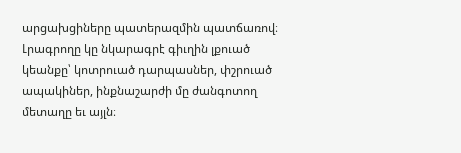արցախցիները պատերազմին պատճառով։ Լրագրողը կը նկարագրէ գիւղին լքուած կեանքը՝ կոտրուած դարպասներ, փշրուած ապակիներ, ինքնաշարժի մը ժանգոտող մետաղը եւ այլն։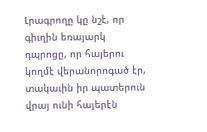Լրագրողը կը նշէ, որ գիւղին եռայարկ դպրոցը, որ հայերու կողմէ վերանորոգած էր, տակաւին իր պատերուն վրայ ունի հայերէն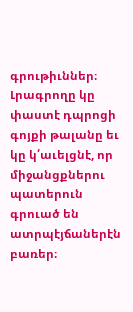գրութիւններ։ Լրագրողը կը փաստէ դպրոցի գոյքի թալանը եւ կը կ՛աւելցնէ, որ միջանցքներու պատերուն գրուած են ատրպէյճաներէն բառեր։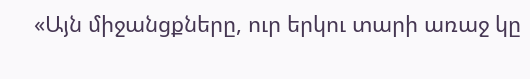«Այն միջանցքները, ուր երկու տարի առաջ կը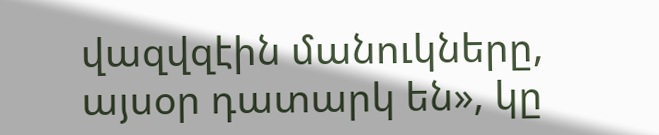վազվզէին մանուկները, այսօր դատարկ են», կը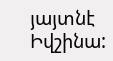յայտնէ Իվշինա: